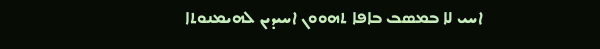ܐܚܝ ܠܐ ܒܡܤܒ ܒܐܦܐ ܬܗܘܘܢ ܐܚܝܕܝܢ ܠܗܝܡܢܘܬܐ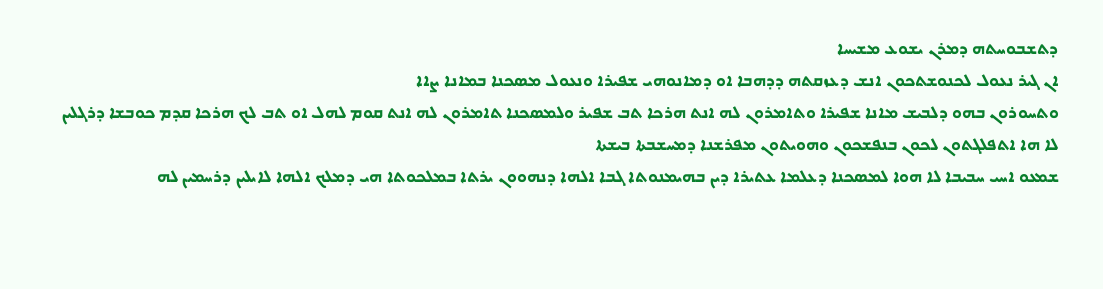ܕܬܫܒܘܚܬܗ ܕܡܪܢ ܝܫܘܥ ܡܫܝܚܐ
ܐܢ ܓܝܪ ܢܥܘܠ ܠܟܢܘܫܬܟܘܢ ܐܢܫ ܕܥܙܩܬܗ ܕܕܗܒܐ ܐܘ ܕܡܐܢܘܗܝ ܫܦܝܪܐ ܘܢܥܘܠ ܡܤܟܢܐ ܒܡܐܢܐ ܨܐܐ
ܘܬܚܘܪܘܢ ܒܗܘ ܕܠܒܝܫ ܡܐܢܐ ܫܦܝܪܐ ܘܬܐܡܪܘܢ ܠܗ ܐܢܬ ܗܪܟܐ ܬܒ ܫܦܝܪ ܘܠܡܤܟܢܐ ܬܐܡܪܘܢ ܠܗ ܐܢܬ ܩܘܡ ܠܗܠ ܐܘ ܬܒ ܠܟ ܗܪܟܐ ܩܕܡ ܟܘܒܫܐ ܕܪܓܠܝܢ
ܠܐ ܗܐ ܐܬܦܠܓܬܘܢ ܠܟܘܢ ܒܢܦܫܟܘܢ ܘܗܘܝܬܘܢ ܡܦܪܫܢܐ ܕܡܚܫܒܬܐ ܒܝܫܬܐ
ܫܡܥܘ ܐܚܝ ܚܒܝܒܐ ܠܐ ܗܘܐ ܠܡܤܟܢܐ ܕܥܠܡܐ ܥܬܝܪܐ ܕܝܢ ܒܗܝܡܢܘܬܐ ܓܒܐ ܐܠܗܐ ܕܢܗܘܘܢ ܝܪܬܐ ܒܡܠܟܘܬܐ ܗܝ ܕܡܠܟ ܐܠܗܐ ܠܐܝܠܝܢ ܕܪܚܡܝܢ ܠܗ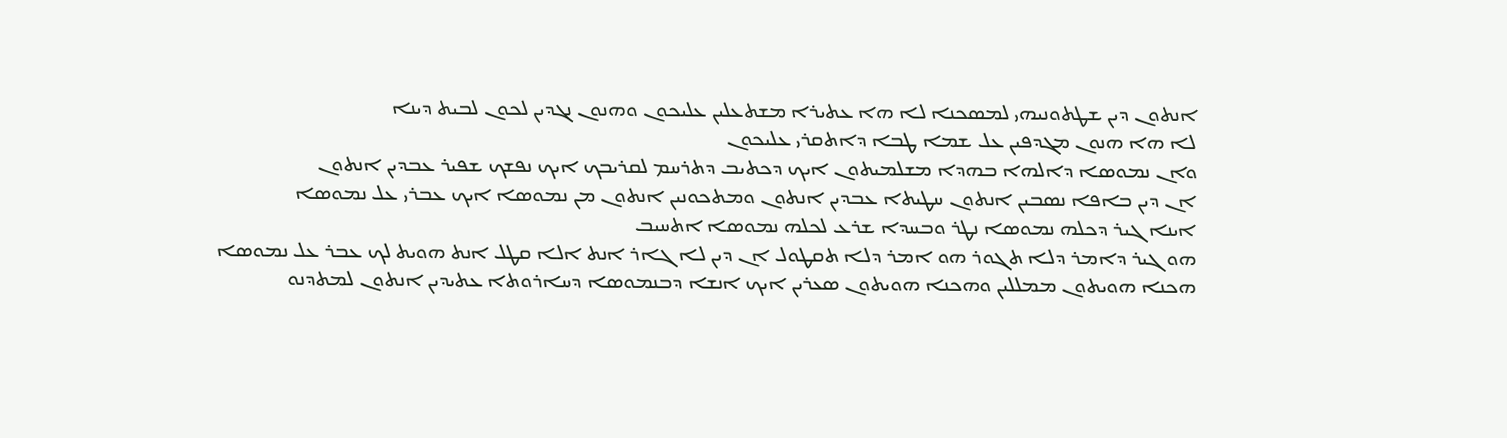ܐܢܬܘܢ ܕܝܢ ܫܛܬܘܢܝܗܝ ܠܡܤܟܢܐ ܠܐ ܗܐ ܥܬܝܪܐ ܡܫܬܥܠܝܢ ܥܠܝܟܘܢ ܘܗܢܘܢ ܢܓܕܝܢ ܠܟܘܢ ܠܒܝܬ ܕܝܢܐ
ܠܐ ܗܐ ܗܢܘܢ ܡܓܕܦܝܢ ܥܠ ܫܡܐ ܛܒܐ ܕܐܬܩܪܝ ܥܠܝܟܘܢ
ܘܐܢ ܢܡܘܤܐ ܕܐܠܗܐ ܒܗܕܐ ܡܫܠܡܝܬܘܢ ܐܝܟ ܕܟܬܝܒ ܕܬܪܚܡ ܠܩܪܝܒܟ ܐܝܟ ܢܦܫܟ ܫܦܝܪ ܥܒܕܝܢ ܐܢܬܘܢ
ܐܢ ܕܝܢ ܒܐܦܐ ܢܤܒܝܢ ܐܢܬܘܢ ܚܛܝܬܐ ܥܒܕܝܢ ܐܢܬܘܢ ܘܡܬܟܘܢܝܢ ܐܢܬܘܢ ܡܢ ܢܡܘܤܐ ܐܝܟ ܥܒܪܝ ܥܠ ܢܡܘܤܐ
ܐܝܢܐ ܓܝܪ ܕܟܠܗ ܢܡܘܤܐ ܢܛܪ ܘܒܚܕܐ ܫܪܥ ܠܟܠܗ ܢܡܘܤܐ ܐܬܚܝܒ
ܗܘ ܓܝܪ ܕܐܡܪ ܕܠܐ ܬܓܘܪ ܗܘ ܐܡܪ ܕܠܐ ܬܩܛܘܠ ܐܢ ܕܝܢ ܠܐ ܓܐܪ ܐܢܬ ܐܠܐ ܩܛܠ ܐܢܬ ܗܘܝܬ ܠܟ ܥܒܪ ܥܠ ܢܡܘܤܐ
ܗܟܢܐ ܗܘܝܬܘܢ ܡܡܠܠܝܢ ܘܗܟܢܐ ܗܘܝܬܘܢ ܤܥܪܝܢ ܐܝܟ ܐܢܫܐ ܕܒܢܡܘܤܐ ܕܚܐܪܘܬܐ ܥܬܝܕܝܢ ܐܢܬܘܢ ܠܡܬܕܢܘ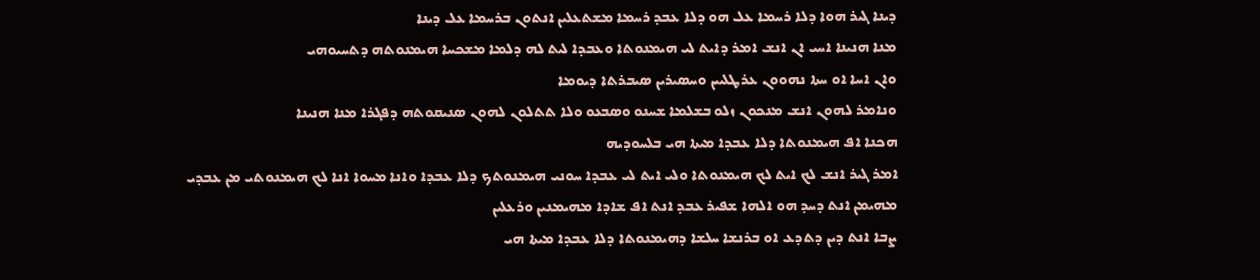ܕܝܢܐ ܓܝܪ ܗܘܐ ܕܠܐ ܪܚܡܐ ܥܠ ܗܘ ܕܠܐ ܥܒܕ ܪܚܡܐ ܡܫܬܥܠܝܢ ܐܢܬܘܢ ܒܪܚܡܐ ܥܠ ܕܝܢܐ
ܡܢܐ ܗܢܝܢܐ ܐܚܝ ܐܢ ܐܢܫ ܐܡܪ ܕܐܝܬ ܠܝ ܗܝܡܢܘܬܐ ܘܥܒܕܐ ܠܝܬ ܠܗ ܕܠܡܐ ܡܫܟܚܐ ܗܝܡܢܘܬܗ ܕܬܚܝܘܗܝ
ܘܐܢ ܐܚܐ ܐܘ ܚܬܐ ܢܗܘܘܢ ܥܪܛܠܝܝܢ ܘܚܤܝܪܝܢ ܤܝܒܪܬܐ ܕܝܘܡܐ
ܘܢܐܡܪ ܠܗܘܢ ܐܢܫ ܡܢܟܘܢ ܙܠܘ ܒܫܠܡܐ ܫܚܢܘ ܘܤܒܥܘ ܘܠܐ ܬܬܠܘܢ ܠܗܘܢ ܤܢܝܩܘܬܗ ܕܦܓܪܐ ܡܢܐ ܗܢܝܢܐ
ܗܟܢܐ ܐܦ ܗܝܡܢܘܬܐ ܕܠܐ ܥܒܕܐ ܡܝܬܐ ܗܝ ܒܠܚܘܕܝܗ
ܐܡܪ ܓܝܪ ܐܢܫ ܠܟ ܐܝܬ ܠܟ ܗܝܡܢܘܬܐ ܘܠܝ ܐܝܬ ܠܝ ܥܒܕܐ ܚܘܢܝ ܗܝܡܢܘܬܟ ܕܠܐ ܥܒܕܐ ܘܐܢܐ ܡܚܘܐ ܐܢܐ ܠܟ ܗܝܡܢܘܬܝ ܡܢ ܥܒܕܝ
ܡܗܝܡܢ ܐܢܬ ܕܚܕ ܗܘ ܐܠܗܐ ܫܦܝܪ ܥܒܕ ܐܢܬ ܐܦ ܫܐܕܐ ܡܗܝܡܢܝܢ ܘܪܥܠܝܢ
ܨܒܐ ܐܢܬ ܕܝܢ ܕܬܕܥ ܐܘ ܒܪܢܫܐ ܚܠܫܐ ܕܗܝܡܢܘܬܐ ܕܠܐ ܥܒܕܐ ܡܝܬܐ ܗܝ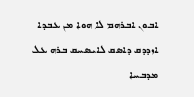ܐܒܘܢ ܐܒܪܗܡ ܠܐ ܗܘܐ ܡܢ ܥܒܕܐ ܐܙܕܕܩ ܕܐܤܩ ܠܐܝܤܚܩ ܒܪܗ ܥܠ ܡܕܒܚܐ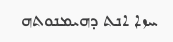ܚܙܐ ܐܢܬ ܕܗܝܡܢܘܬܗ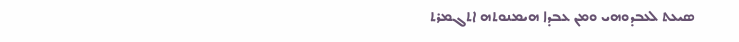ܤܝܥܬ ܠܥܒܕܘܗܝ ܘܡܢ ܥܒܕܐ ܗܝܡܢܘܬܗ ܐܬܓܡܪܬ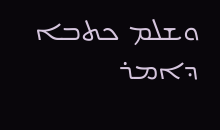ܘܫܠܡ ܟܬܒܐ ܕܐܡܪ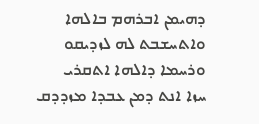ܕܗܝܡܢ ܐܒܪܗܡ ܒܐܠܗܐ ܘܐܬܚܫܒܬ ܠܗ ܠܙܕܝܩܘ ܘܪܚܡܐ ܕܐܠܗܐ ܐܬܩܪܝ
ܚܙܐ ܐܢܬ ܕܡܢ ܥܒܕܐ ܡܙܕܕܩ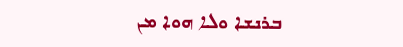ܒܪܢܫܐ ܘܠܐ ܗܘܐ ܡܢ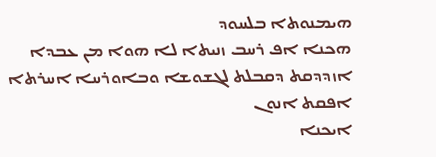ܗܝܡܢܘܬܐ ܒܠܚܘܕ
ܗܟܢܐ ܐܦ ܪܚܒ ܙܢܝܬܐ ܠܐ ܗܘܐ ܡܢ ܥܒܕܐ ܐܙܕܕܩܬ ܕܩܒܠܬ ܠܓܫܘܫܐ ܘܒܐܘܪܚܐ ܐܚܪܬܐ ܐܦܩܬ ܐܢܘܢ
ܐܝܟܢܐ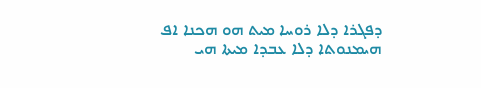ܕܦܓܪܐ ܕܠܐ ܪܘܚܐ ܡܝܬ ܗܘ ܗܟܢܐ ܐܦ ܗܝܡܢܘܬܐ ܕܠܐ ܥܒܕܐ ܡܝܬܐ ܗܝ